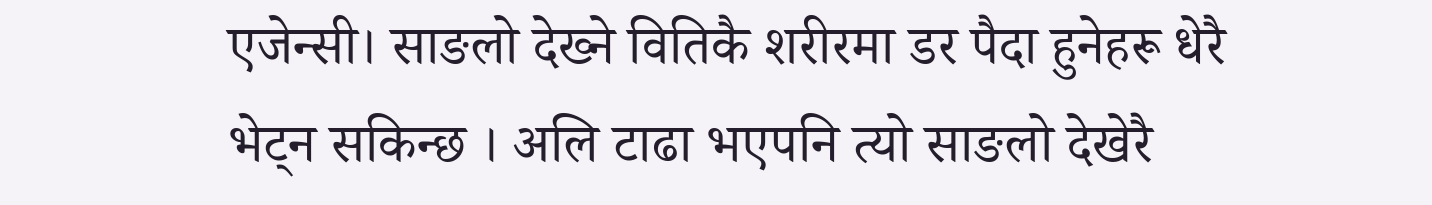एजेन्सी। साङलो देख्ने वितिकै शरीरमा डर पैदा हुनेहरू धेरै भेट्न सकिन्छ । अलि टाढा भएपनि त्यो साङलो देखेरै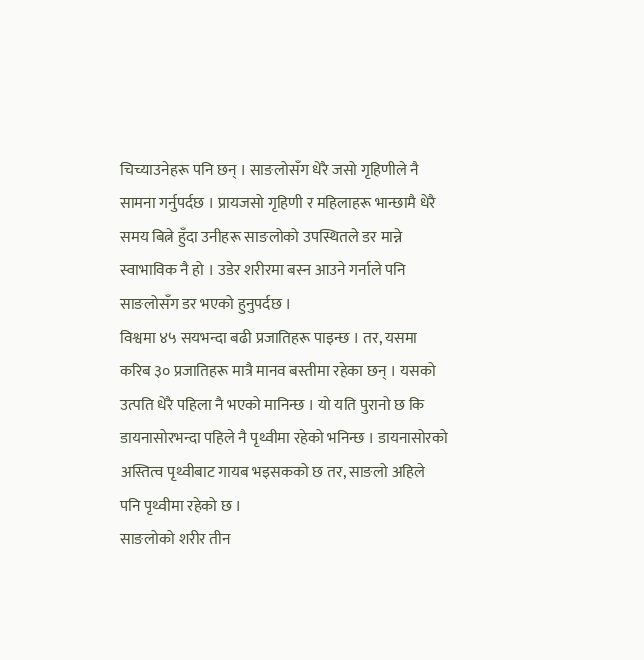चिच्याउनेहरू पनि छन् । साङलोसँग धेरै जसो गृहिणीले नै सामना गर्नुपर्दछ । प्रायजसो गृहिणी र महिलाहरू भान्छामै धेरै समय बित्ने हुँदा उनीहरू साङलोको उपस्थितले डर मान्ने स्वाभाविक नै हो । उडेर शरीरमा बस्न आउने गर्नाले पनि साङलोसँग डर भएको हुनुपर्दछ ।
विश्वमा ४५ सयभन्दा बढी प्रजातिहरू पाइन्छ । तर, यसमा करिब ३० प्रजातिहरू मात्रै मानव बस्तीमा रहेका छन् । यसको उत्पति धेरै पहिला नै भएको मानिन्छ । यो यति पुरानो छ कि डायनासोरभन्दा पहिले नै पृथ्वीमा रहेको भनिन्छ । डायनासोरको अस्तित्व पृथ्वीबाट गायब भइसकको छ तर, साङलो अहिले पनि पृथ्वीमा रहेको छ ।
साङलोको शरीर तीन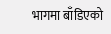भागमा बाँडिएको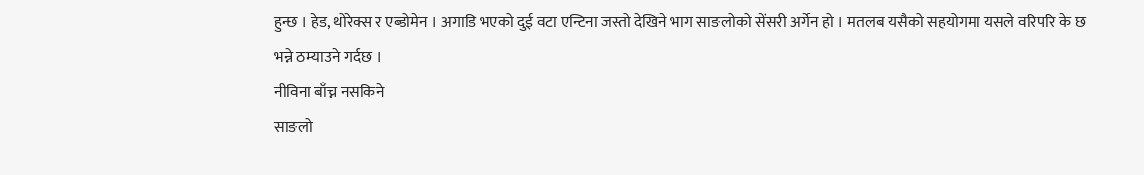हुन्छ । हेड, थोरेक्स र एब्डोमेन । अगाडि भएको दुई वटा एन्टिना जस्तो देखिने भाग साङलोको सेंसरी अर्गेन हो । मतलब यसैको सहयोगमा यसले वरिपरि के छ भन्ने ठम्याउने गर्दछ ।
नीविना बाँच्न नसकिने
साङलो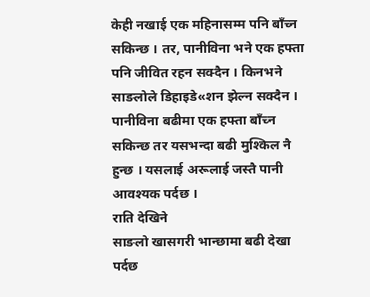केही नखाई एक महिनासम्म पनि बाँच्न सकिन्छ । तर, पानीविना भने एक हफ्ता पनि जीवित रहन सक्दैन । किनभने साङलोले डिहाइडे«शन झेल्न सक्दैन । पानीविना बढीमा एक हफ्ता बाँच्न सकिन्छ तर यसभन्दा बढी मुश्किल नै हुन्छ । यसलाई अरूलाई जस्तै पानी आवश्यक पर्दछ ।
राति देखिने
साङलो खासगरी भान्छामा बढी देखा पर्दछ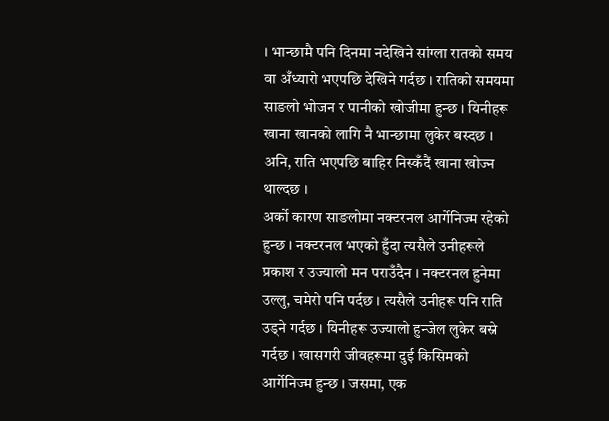। भान्छामै पनि दिनमा नदेखिने सांग्ला रातको समय वा अँध्यारो भएपछि देखिने गर्दछ । रातिको समयमा साङलो भोजन र पानीको खोजीमा हुन्छ । यिनीहरू खाना खानको लागि नै भान्छामा लुकेर बस्दछ । अनि, राति भएपछि बाहिर निस्कँदैं खाना खोज्न थाल्दछ ।
अर्को कारण साङलोमा नक्टरनल आर्गेनिज्म रहेको हुन्छ । नक्टरनल भएको हुँदा त्यसैले उनीहरूले प्रकाश र उज्यालो मन पराउँदैन । नक्टरनल हुनेमा उल्लु, चमेरो पनि पर्दछ । त्यसैले उनीहरू पनि राति उड्ने गर्दछ । यिनीहरू उज्यालो हुन्जेल लुकेर बस्ने गर्दछ । खासगरी जीवहरूमा दुई किसिमको आर्गेनिज्म हुन्छ । जसमा, एक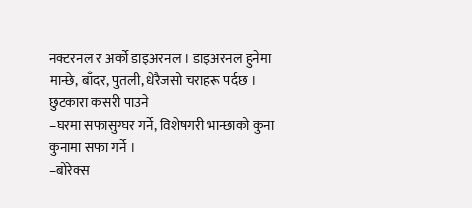नक्टरनल र अर्को डाइअरनल । डाइअरनल हुनेमा मान्छे, बाँदर, पुतली, धेरैजसो चराहरू पर्दछ ।
छुटकारा कसरी पाउने
–घरमा सफासुग्घर गर्ने, विशेषगरी भान्छाको कुना कुनामा सफा गर्ने ।
–बोरेक्स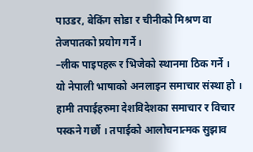पाउडर, बेकिंग सोडा र चीनीको मिश्रण वा तेजपातको प्रयोग गर्ने ।
–लीक पाइपहरू र भिजेको स्थानमा ठिक गर्ने ।
यो नेपाली भाषाको अनलाइन समाचार संस्था हो । हामी तपाईहरुमा देशविदेशका समाचार र विचार पस्कने गर्छौ । तपाईको आलोचनात्मक सुझाव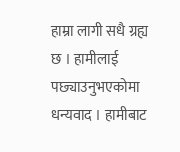हाम्रा लागी सधै ग्रह्य छ । हामीलाई पछ्याउनुभएकोमा धन्यवाद । हामीबाट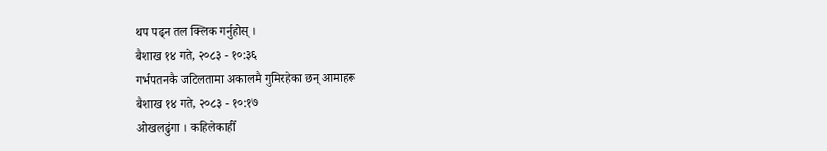थप पढ्न तल क्लिक गर्नुहोस् ।
बैशाख १४ गते, २०८३ - १०:३६
गर्भपतनकै जटिलतामा अकालमै गुमिरहेका छन् आमाहरू
बैशाख १४ गते, २०८३ - १०:१७
ओखलढुंगा । कहिलेकाहीँ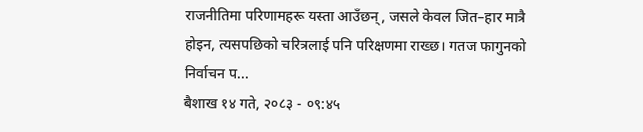राजनीतिमा परिणामहरू यस्ता आउँछन्, जसले केवल जित–हार मात्रै होइन, त्यसपछिको चरित्रलाई पनि परिक्षणमा राख्छ। गतज फागुनको निर्वाचन प...
बैशाख १४ गते, २०८३ - ०९:४५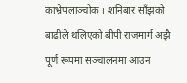काभ्रेपलाञ्चोक । शनिबार साँझको बाढीले थलिएको बीपी राजमार्ग अझै पूर्ण रूपमा सञ्चालनमा आउन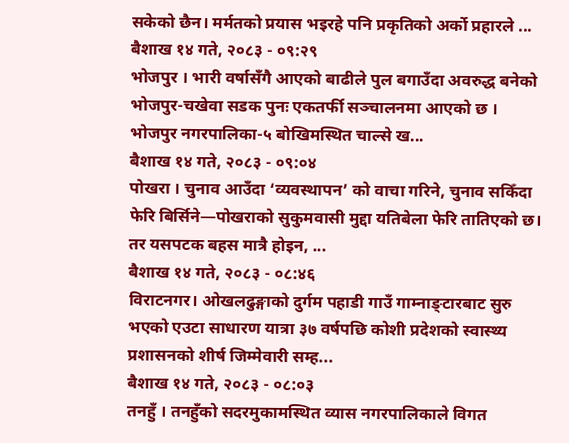सकेको छैन। मर्मतको प्रयास भइरहे पनि प्रकृतिको अर्को प्रहारले ...
बैशाख १४ गते, २०८३ - ०९:२९
भोजपुर । भारी वर्षासँगै आएको बाढीले पुल बगाउँदा अवरुद्ध बनेको भोजपुर-चखेवा सडक पुनः एकतर्फी सञ्चालनमा आएको छ । भोजपुर नगरपालिका-५ बोखिमस्थित चाल्से ख...
बैशाख १४ गते, २०८३ - ०९:०४
पोखरा । चुनाव आउँदा ‘व्यवस्थापन’ को वाचा गरिने, चुनाव सकिँदा फेरि बिर्सिने—पोखराको सुकुमवासी मुद्दा यतिबेला फेरि तातिएको छ। तर यसपटक बहस मात्रै होइन, ...
बैशाख १४ गते, २०८३ - ०८:४६
विराटनगर। ओखलढुङ्गाको दुर्गम पहाडी गाउँ गाम्नाङ्टारबाट सुरु भएको एउटा साधारण यात्रा ३७ वर्षपछि कोशी प्रदेशको स्वास्थ्य प्रशासनको शीर्ष जिम्मेवारी सम्ह...
बैशाख १४ गते, २०८३ - ०८:०३
तनहुँ । तनहुँको सदरमुकामस्थित व्यास नगरपालिकाले विगत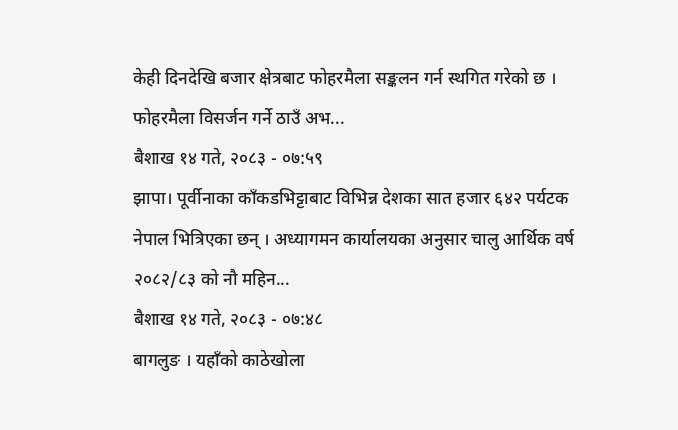केही दिनदेखि बजार क्षेत्रबाट फोहरमैला सङ्कलन गर्न स्थगित गरेको छ । फोहरमैला विसर्जन गर्ने ठाउँ अभ...
बैशाख १४ गते, २०८३ - ०७:५९
झापा। पूर्वीनाका काँकडभिट्टाबाट विभिन्न देशका सात हजार ६४२ पर्यटक नेपाल भित्रिएका छन् । अध्यागमन कार्यालयका अनुसार चालु आर्थिक वर्ष २०८२/८३ को नौ महिन...
बैशाख १४ गते, २०८३ - ०७:४८
बागलुङ । यहाँको काठेखोला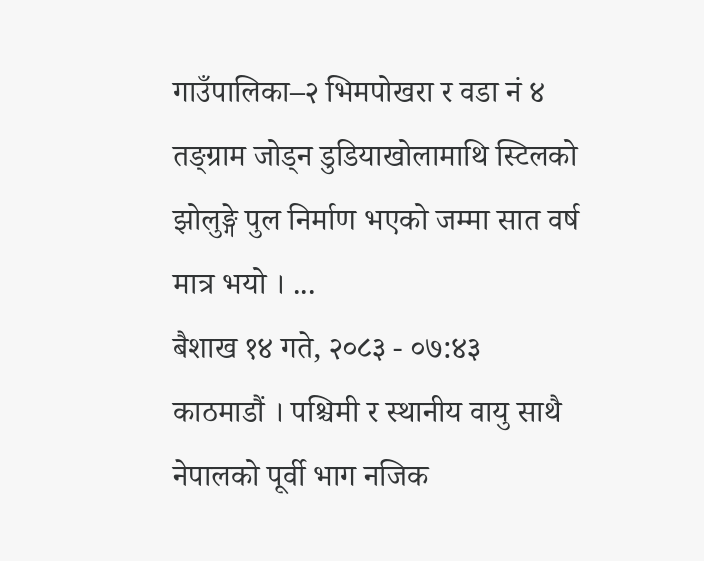गाउँपालिका–२ भिमपोखरा र वडा नं ४ तङ्ग्राम जोड्न डुडियाखोलामाथि स्टिलको झोलुङ्गे पुल निर्माण भएको जम्मा सात वर्ष मात्र भयो । ...
बैशाख १४ गते, २०८३ - ०७:४३
काठमाडौं । पश्चिमी र स्थानीय वायु साथै नेपालको पूर्वी भाग नजिक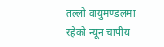तल्लो वायुमण्डलमा रहेको न्यून चापीय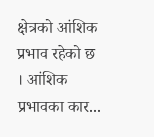क्षेत्रको आंशिक प्रभाव रहेको छ । आंशिक प्रभावका कार...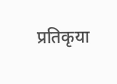प्रतिकृया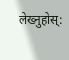लेख्नुहोस्: